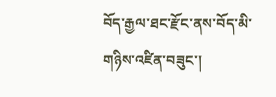བོད་རྒྱལ་ཐང་རྫོང་ནས་བོད་མི་གཉིས་འཛིན་བཟུང་།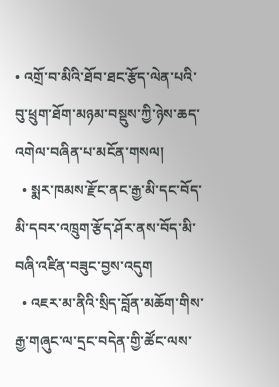• འགྲོ་བ་མིའི་ཐོབ་ཐང་རྩོད་ལེན་པའི་བུ་ཕྲུག་ཐོག་མཉམ་བསྡུས་ཀྱི་ཉེས་ཆད་འགེལ་བཞིན་པ་མངོན་གསལ།
  • སྨར་ཁམས་རྫོང་ནང་རྒྱ་མི་དང་བོད་མི་དབར་འཁྲུག་རྩོད་ཤོར་ནས་བོད་མི་བཞི་འཛིན་བཟུང་བྱས་འདུག
  • འཇར་མ་ནིའི་སྲིད་བློན་མཆོག་གིས་རྒྱ་གཞུང་ལ་དྲང་བདེན་གྱི་ཚོང་ལས་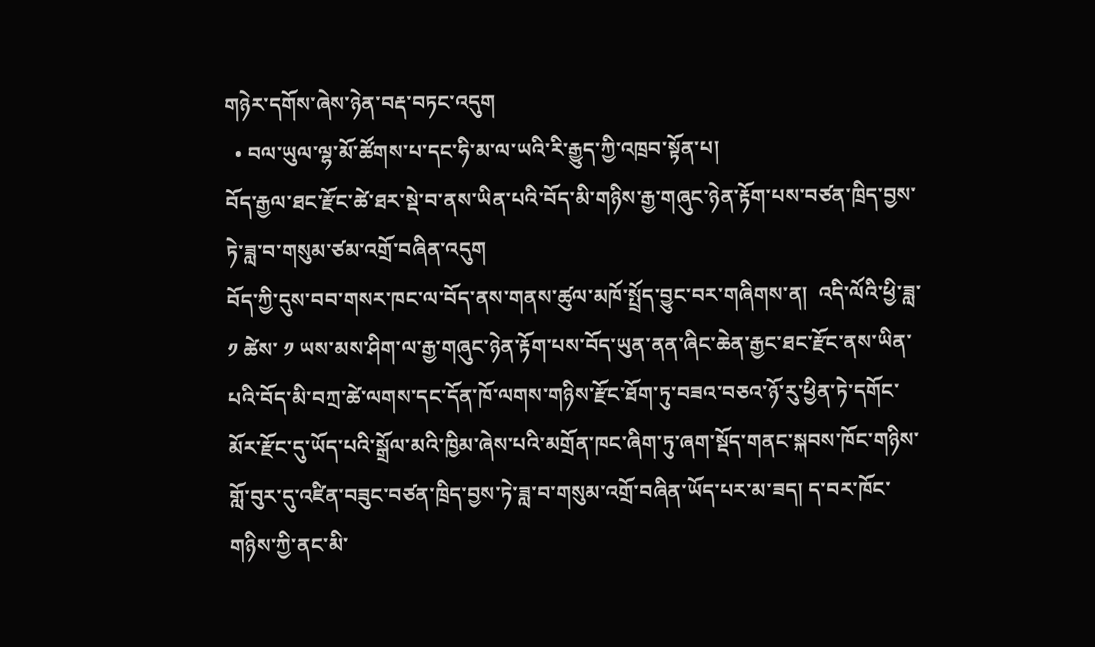གཉེར་དགོས་ཞེས་ཉེན་བརྡ་བཏང་འདུག
  • བལ་ཡུལ་ལྷ་མོ་ཚོགས་པ་དང་ཧི་མ་ལ་ཡའི་རི་རྒྱུད་ཀྱི་འཁྲབ་སྟོན་པ།
བོད་རྒྱལ་ཐང་རྫོང་ཚེ་ཐར་སྡེ་བ་ནས་ཡིན་པའི་བོད་མི་གཉིས་རྒྱ་གཞུང་ཉེན་རྟོག་པས་བཙན་ཁྲིད་བྱས་ཏེ་ཟླ་བ་གསུམ་ཙམ་འགྲོ་བཞིན་འདུག
བོད་ཀྱི་དུས་བབ་གསར་ཁང་ལ་བོད་ནས་གནས་ཚུལ་མཁོ་སྤྲོད་བྱུང་བར་གཞིགས་ན།  འདི་ལོའི་ཕྱི་ཟླ་ ༡ ཚེས་ ༡ ཡས་མས་ཤིག་ལ་རྒྱ་གཞུང་ཉེན་རྟོག་པས་བོད་ཡུན་ནན་ཞིང་ཆེན་རྒྱང་ཐང་རྫོང་ནས་ཡིན་པའི་བོད་མི་བཀྲ་ཚེ་ལགས་དང་དོན་ཁོ་ལགས་གཉིས་རྫོང་ཐོག་ཏུ་བཟའ་བཅའ་ཉོ་རུ་ཕྱིན་ཏེ་དགོང་མོར་རྫོང་དུ་ཡོད་པའི་སྒྲོལ་མའི་ཁྱིམ་ཞེས་པའི་མགྲོན་ཁང་ཞིག་ཏུ་ཞག་སྡོད་གནང་སྐབས་ཁོང་གཉིས་གློ་བུར་དུ་འཛིན་བཟུང་བཙན་ཁྲིད་བྱས་ཏེ་ཟླ་བ་གསུམ་འགྲོ་བཞིན་ཡོད་པར་མ་ཟད། ད་བར་ཁོང་གཉིས་ཀྱི་ནང་མི་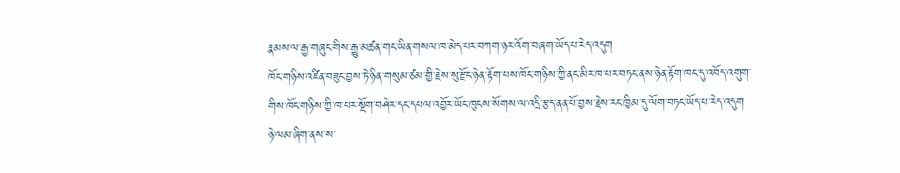རྣམས་ལ་རྒྱ་གཞུང་གིས་རྒྱུ་མཚན་གང་ཡིན་གསལ་ཁ་མེད་པར་བཀག་ཉར་འོག་བཞག་ཡོད་པ་རེད་འདུག
ཁོང་གཉིས་འཛིན་བཟུང་བྱས་ཏེ་ཉིན་གསུམ་ཙམ་གྱི་རྗེས་སུ་རྫོང་ཉེན་རྟོག་པས་ཁོང་གཉིས་ཀྱི་ནང་མིར་ཁ་པར་བཏང་ནས་ཉེན་རྟོག་ཁང་དུ་འབོད་འགུག་གིས་ཁོང་གཉིས་ཀྱི་ཁ་པར་སྔོག་བཤེར་དང་དཔལ་འབྱོར་ཡོང་ཁུངས་སོགས་ལ་འདྲི་རྩད་ནན་པོ་བྱས་རྗེས་རང་ཁྱིམ་དུ་ལོག་བཏང་ཡོད་པ་རེད་འདུག
ཉེ་ལམ་ཞིག་ནས་ས་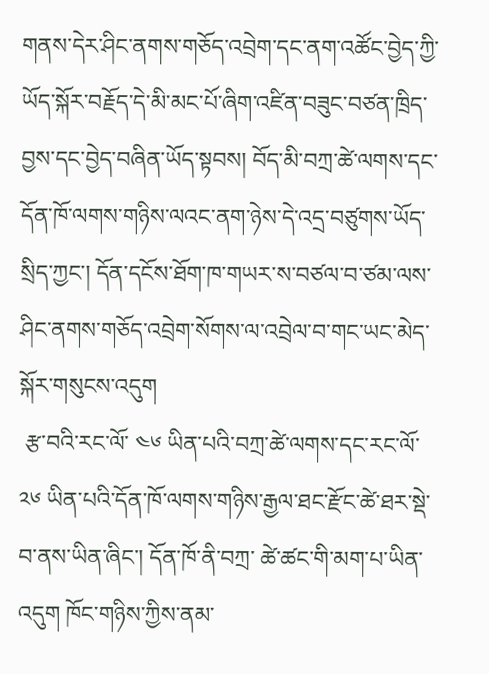གནས་དེར་ཤིང་ནགས་གཅོད་འབྲེག་དང་ནག་འཚོང་བྱེད་ཀྱི་ཡོད་སྐོར་བརྗོད་དེ་མི་མང་པོ་ཞིག་འཛིན་བཟུང་བཙན་ཁྲིད་བྱས་དང་བྱེད་བཞིན་ཡོད་སྟབས། བོད་མི་བཀྲ་ཚེ་ལགས་དང་དོན་ཁོ་ལགས་གཉིས་ལའང་ནག་ཉེས་དེ་འདྲ་བཙུགས་ཡོད་སྲིད་ཀྱང་། དོན་དངོས་ཐོག་ཁ་གཡར་ས་བཙལ་བ་ཙམ་ལས་ཤིང་ནགས་གཅོད་འབྲེག་སོགས་ལ་འབྲེལ་བ་གང་ཡང་མེད་སྐོར་གསུངས་འདུག
 རྩ་བའི་རང་ལོ་ ༤༦ ཡིན་པའི་བཀྲ་ཚེ་ལགས་དང་རང་ལོ་ ༢༦ ཡིན་པའི་དོན་ཁོ་ལགས་གཉིས་རྒྱལ་ཐང་རྫོང་ཚེ་ཐར་སྡེ་བ་ནས་ཡིན་ཞིང་། དོན་ཁོ་ནི་བཀྲ་ ཚེ་ཚང་གི་མག་པ་ཡིན་འདུག ཁོང་གཉིས་ཀྱིས་ནམ་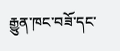རྒྱུན་ཁང་བཟོ་དང་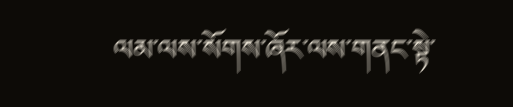ལམ་ལས་སོགས་ཞོར་ལས་གནང་སྟེ་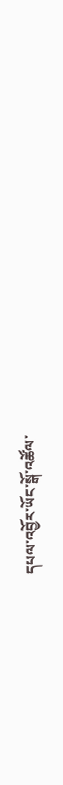དཔལ་འབྱོར་ཡོང་སྒོ་འཚོལ་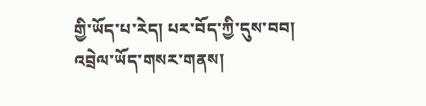གྱི་ཡོད་པ་རེད། པར་བོད་ཀྱི་དུས་བབ།
འབྲེལ་ཡོད་གསར་གནས།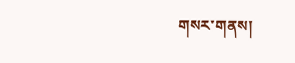གསར་གནས།